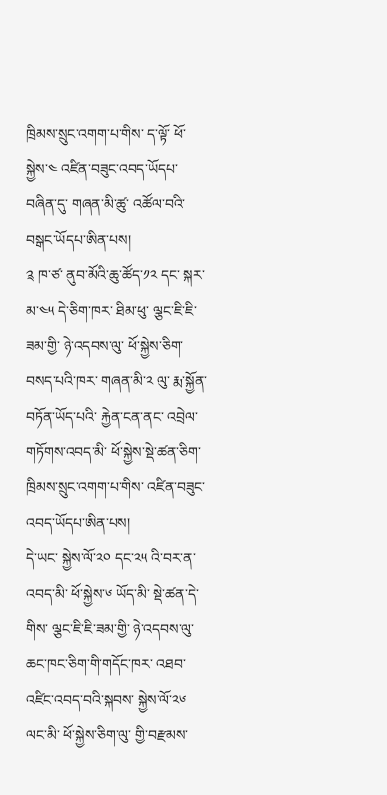ཁྲིམས་སྲུང་འགག་པ་གིས་ ད་ལྟོ་ ཕོ་སྐྱེས་༤ འཛིན་བཟུང་འབད་ཡོདཔ་བཞིན་དུ་ གཞན་མི་ཚུ་ འཚོལ་བའི་བསྒང་ཡོདཔ་ཨིན་པས།
༉ ཁ་ཙ་ ནུབ་མོའི་ཆུ་ཚོད་༡༢ དང་ སྐར་མ་༤༥ དེ་ཅིག་ཁར་ ཐིམ་ཕུ་ ལྕང་ཇི་ཇི་ཟམ་གྱི་ ཉེ་འདབས་ལུ་ ཕོ་སྐྱེས་ཅིག་ བསད་པའི་ཁར་ གཞན་མི་༢ ལུ་ རྨ་སྐྱོན་བཏོན་ཡོད་པའི་ རྐྱེན་ངན་ནང་ འབྲེལ་གཏོགས་འབད་མི་ ཕོ་སྐྱེས་སྡེ་ཚན་ཅིག་ ཁྲིམས་སྲུང་འགག་པ་གིས་ འཛིན་བཟུང་འབད་ཡོདཔ་ཨིན་པས།
དེ་ཡང་ སྐྱེས་ལོ་༢༠ དང་༢༥ འི་བར་ན་འབད་མི་ ཕོ་སྐྱེས་༦ ཡོད་མི་ སྡེ་ཚན་དེ་གིས་ ལྕང་ཇི་ཇི་ཟམ་གྱི་ ཉེ་འདབས་ལུ་ ཆང་ཁང་ཅིག་གི་གདོང་ཁར་ འཐབ་འཛིང་འབད་བའི་སྐབས་ སྐྱེས་ལོ་༢༦ ལང་མི་ ཕོ་སྐྱེས་ཅིག་ལུ་ གྱི་བརྫམས་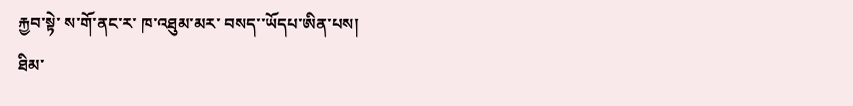རྐྱབ་སྟེ་ ས་གོ་ནང་ར་ ཁ་འཐུམ་མར་ བསད་་ཡོདཔ་ཨིན་པས།
ཐིམ་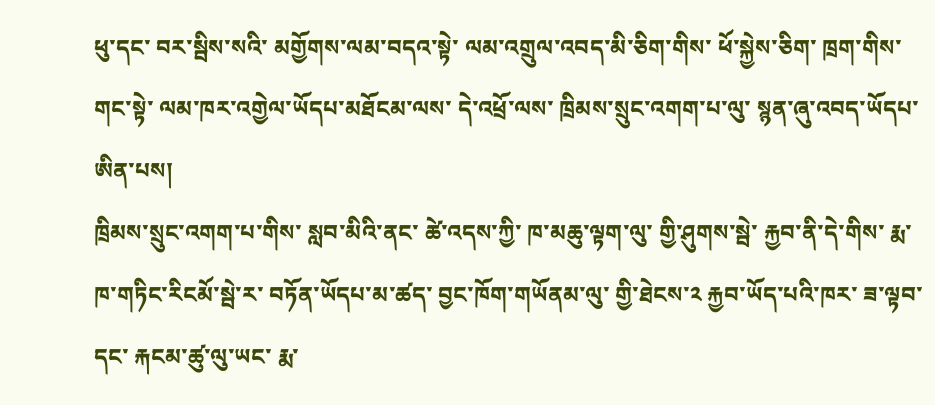ཕུ་དང་ བར་སྦིས་སའི་ མགྱོགས་ལམ་བདའ་སྟེ་ ལམ་འགྲུལ་འབད་མི་ཅིག་གིས་ ཕོ་སྐྱེས་ཅིག་ ཁྲག་གིས་གང་སྟེ་ ལམ་ཁར་འགྱེལ་ཡོདཔ་མཐོངམ་ལས་ དེ་འཕྲོ་ལས་ ཁྲིམས་སྲུང་འགག་པ་ལུ་ སྙན་ཞུ་འབད་ཡོདཔ་ཨིན་པས།
ཁྲིམས་སྲུང་འགག་པ་གིས་ སླབ་མིའི་ནང་ ཚེ་འདས་ཀྱི་ ཁ་མཆུ་ལྟག་ལུ་ གྱི་ཤུགས་སྦེ་ རྐྱབ་ནི་དེ་གིས་ རྨ་ཁ་གཏིང་རིངམོ་སྦེ་ར་ བཏོན་ཡོདཔ་མ་ཚད་ བྱང་ཁོག་གཡོནམ་ལུ་ གྱི་ཐེངས་༢ རྐྱབ་ཡོད་པའི་ཁར་ ཟ་ལྟབ་དང་ རྐངམ་ཚུ་ལུ་ཡང་ རྨ་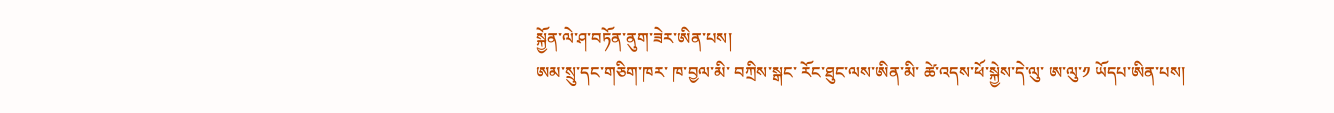སྐྱོན་ལེ་ཤ་བཏོན་ནུག་ཟེར་ཨིན་པས།
ཨམ་སྲུ་དང་གཅིག་ཁར་ ཁ་བྱལ་མི་ བཀྲིས་སྒང་ རོང་ཐུང་ལས་ཨིན་མི་ ཚེ་འདས་ཕོ་སྐྱེས་དེ་ལུ་ ཨ་ལུ་༡ ཡོདཔ་ཨིན་པས།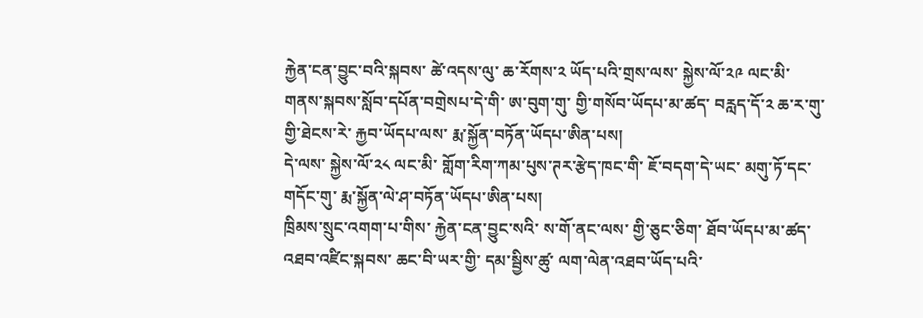རྐྱེན་ངན་བྱུང་བའི་སྐབས་ ཚེ་འདས་ལུ་ ཆ་རོགས་༢ ཡོད་པའི་གྲས་ལས་ སྐྱེས་ལོ་༢༩ ལང་མི་ གནས་སྐབས་སློབ་དཔོན་བགྲེསཔ་དེ་གི་ ཨ་བུག་གུ་ གྱི་གསོབ་ཡོདཔ་མ་ཚད་ བརླད་དོ་༢ ཆ་ར་གུ་ གྱི་ཐེངས་རེ་ རྐྱབ་ཡོདཔ་ལས་ རྨ་སྐྱོན་བཏོན་ཡོདཔ་ཨིན་པས།
དེ་ལས་ སྐྱེས་ལོ་༢༨ ལང་མི་ གློག་རིག་ཀམ་པུས་ཊར་རྩེད་ཁང་གི་ ཇོ་བདག་དེ་ཡང་ མགུ་ཏོ་དང་ གདོང་གུ་ རྨ་སྐྱོན་ལེ་ཤ་བཏོན་ཡོདཔ་ཨིན་པས།
ཁྲིམས་སྲུང་འགག་པ་གིས་ རྐྱེན་ངན་བྱུང་སའི་ ས་གོ་ནང་ལས་ གྱི་ཅུང་ཅིག་ ཐོབ་ཡོདཔ་མ་ཚད་ འཐབ་འཛིང་སྐབས་ ཆང་བི་ཡར་གྱི་ དམ་སྦྱིས་ཚུ་ ལག་ལེན་འཐབ་ཡོད་པའི་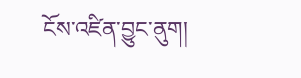ངོས་འཛིན་བྱུང་ནུག།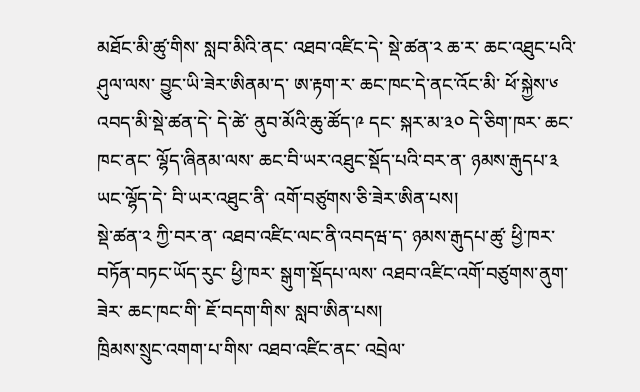མཐོང་མི་ཚུ་གིས་ སླབ་མིའི་ནང་ འཐབ་འཛིང་དེ་ སྡེ་ཚན་༢ ཆ་ར་ ཆང་འཐུང་པའི་ཤུལ་ལས་ བྱུང་ཡི་ཟེར་ཨིནམ་ད་ ཨ་རྟག་ར་ ཆང་ཁང་དེ་ནང་འོང་མི་ ཕོ་སྐྱེས་༦ འབད་མི་སྡེ་ཚན་དེ་ དེ་ཚེ་ ནུབ་མོའི་ཆུ་ཚོད་༩ དང་ སྐར་མ་༣༠ དེ་ཅིག་ཁར་ ཆང་ཁང་ནང་ ལྷོད་ཞིནམ་ལས་ ཆང་བི་ཡར་འཐུང་སྡོད་པའི་བར་ན་ ཉམས་རྒུདཔ་༣ ཡང་ལྷོད་དེ་ བི་ཡར་འཐུང་ནི་ འགོ་བཙུགས་ཅི་ཟེར་ཨིན་པས།
སྡེ་ཚན་༢ ཀྱི་བར་ན་ འཐབ་འཛིང་ལང་ནི་འབདཝ་ད་ ཉམས་རྒུདཔ་ཚུ་ ཕྱི་ཁར་བཏོན་བཏང་ཡོད་རུང་ ཕྱི་ཁར་ སྒུག་སྡོདཔ་ལས་ འཐབ་འཛིང་འགོ་བཙུགས་ནུག་ཟེར་ ཆང་ཁང་གི་ ཇོ་བདག་གིས་ སླབ་ཨིན་པས།
ཁྲིམས་སྲུང་འགག་པ་གིས་ འཐབ་འཛིང་ནང་ འབྲེལ་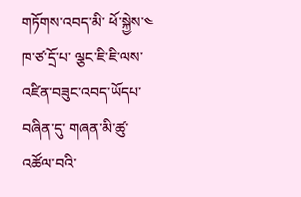གཏོགས་འབད་མི་ ཕོ་སྐྱེས་༤ ཁ་ཙ་དྲོ་པ་ ལྕང་ཇི་ཇི་ལས་ འཛིན་བཟུང་འབད་ཡོདཔ་བཞིན་དུ་ གཞན་མི་ཚུ་ འཚོལ་བའི་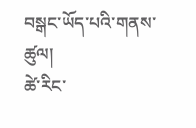བསྒང་ཡོད་པའི་གནས་ཚུལ།
ཚེ་རིང་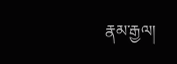རྣམ་རྒྱལ།